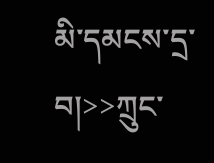མི་དམངས་དྲ་བ།>>ཀྲུང་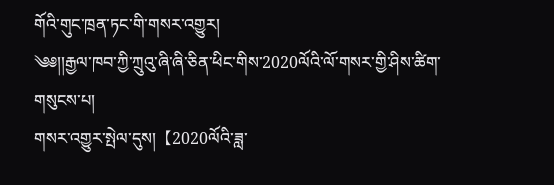གོའི་གུང་ཁྲན་ཏང་གི་གསར་འགྱུར།
༄༅།།རྒྱལ་ཁབ་ཀྱི་ཀྲུའུ་ཞི་ཞི་ཅིན་ཕིང་གིས་2020ལོའི་ལོ་གསར་གྱི་ཤིས་ཚིག་གསུངས་པ།
གསར་འགྱུར་སྤེལ་དུས།  【2020ལོའི་ཟླ་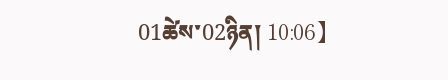01ཚེས་02ཉིན། 10:06】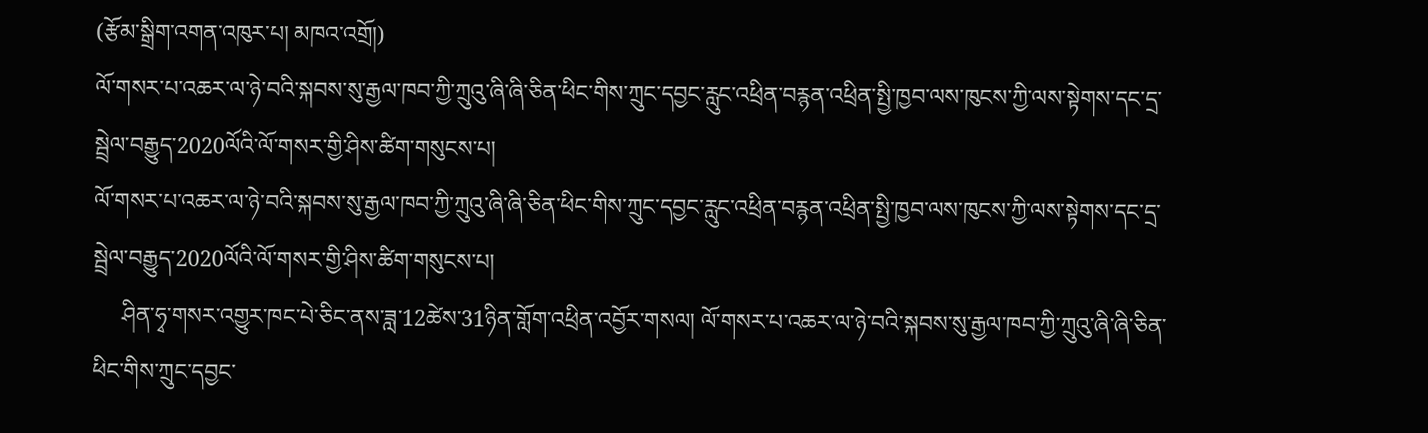(རྩོམ་སྒྲིག་འགན་འཁུར་པ། མཁའ་འགྲོ།)
ལོ་གསར་པ་འཆར་ལ་ཉེ་བའི་སྐབས་སུ་རྒྱལ་ཁབ་ཀྱི་ཀྲུའུ་ཞི་ཞི་ཅིན་ཕིང་གིས་ཀྲུང་དབྱང་རླུང་འཕྲིན་བརྙན་འཕྲིན་སྤྱི་ཁྱབ་ལས་ཁུངས་ཀྱི་ལས་སྟེགས་དང་དྲ་སྦྲེལ་བརྒྱུད་2020ལོའི་ལོ་གསར་གྱི་ཤིས་ཚིག་གསུངས་པ།
ལོ་གསར་པ་འཆར་ལ་ཉེ་བའི་སྐབས་སུ་རྒྱལ་ཁབ་ཀྱི་ཀྲུའུ་ཞི་ཞི་ཅིན་ཕིང་གིས་ཀྲུང་དབྱང་རླུང་འཕྲིན་བརྙན་འཕྲིན་སྤྱི་ཁྱབ་ལས་ཁུངས་ཀྱི་ལས་སྟེགས་དང་དྲ་སྦྲེལ་བརྒྱུད་2020ལོའི་ལོ་གསར་གྱི་ཤིས་ཚིག་གསུངས་པ།
     ཤིན་ཧྭ་གསར་འགྱུར་ཁང་པེ་ཅིང་ནས་ཟླ་12ཚེས་31ཉིན་གློག་འཕྲིན་འབྱོར་གསལ། ལོ་གསར་པ་འཆར་ལ་ཉེ་བའི་སྐབས་སུ་རྒྱལ་ཁབ་ཀྱི་ཀྲུའུ་ཞི་ཞི་ཅིན་ཕིང་གིས་ཀྲུང་དབྱང་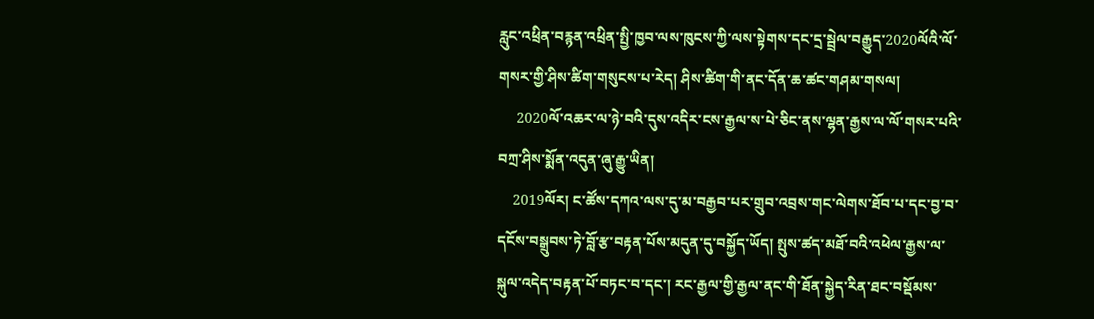རླུང་འཕྲིན་བརྙན་འཕྲིན་སྤྱི་ཁྱབ་ལས་ཁུངས་ཀྱི་ལས་སྟེགས་དང་དྲ་སྦྲེལ་བརྒྱུད་2020ལོའི་ལོ་གསར་གྱི་ཤིས་ཚིག་གསུངས་པ་རེད། ཤིས་ཚིག་གི་ནང་དོན་ཆ་ཚང་གཤམ་གསལ།
     2020ལོ་འཆར་ལ་ཉེ་བའི་དུས་འདིར་ངས་རྒྱལ་ས་པེ་ཅིང་ནས་ལྷན་རྒྱས་ལ་ལོ་གསར་པའི་བཀྲ་ཤིས་སྨོན་འདུན་ཞུ་རྒྱུ་ཡིན།
    2019ལོར། ང་ཚོས་དཀའ་ལས་དུ་མ་བརྒྱབ་པར་གྲུབ་འབྲས་གང་ལེགས་ཐོབ་པ་དང་བྱ་བ་དངོས་བསྒྲུབས་ཏེ་བློ་རྩ་བརྟན་པོས་མདུན་དུ་བསྐྱོད་ཡོད། སྤུས་ཚད་མཐོ་བའི་འཕེལ་རྒྱས་ལ་སྐུལ་འདེད་བརྟན་པོ་བཏང་བ་དང་། རང་རྒྱལ་གྱི་རྒྱལ་ནང་གི་ཐོན་སྐྱེད་རིན་ཐང་བསྡོམས་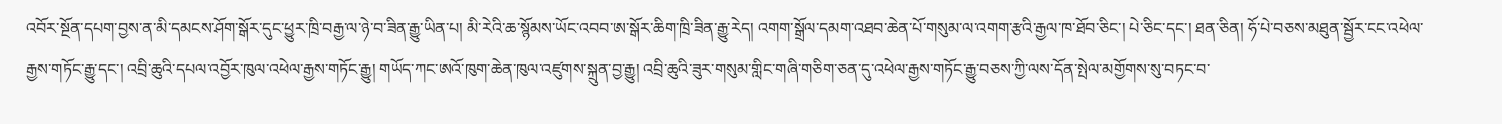འབོར་སྔོན་དཔག་བྱས་ན་མི་དམངས་ཤོག་སྒོར་དུང་ཕྱུར་ཁྲི་བརྒྱ་ལ་ཉེ་བ་ཟིན་རྒྱུ་ཡིན་པ། མི་རེའི་ཆ་སྙོམས་ཡོང་འབབ་ཨ་སྒོར་ཆིག་ཁྲི་ཟིན་རྒྱུ་རེད། འགག་སྒྲོལ་དམག་འཐབ་ཆེན་པོ་གསུམ་ལ་འགག་རྩའི་རྒྱལ་ཁ་ཐོབ་ཅིང་། པེ་ཅིང་དང་། ཐན་ཅིན། ཧོ་པེ་བཅས་མཐུན་སྦྱོར་ངང་འཕེལ་རྒྱས་གཏོང་རྒྱུ་དང་། འབྲི་ཆུའི་དཔལ་འབྱོར་ཁུལ་འཕེལ་རྒྱས་གཏོང་རྒྱུ། གཡོད་ཀང་ཨའོ་ཁུག་ཆེན་ཁུལ་འཛུགས་སྐྲུན་བྱ་རྒྱུ། འབྲི་ཆུའི་ཟུར་གསུམ་གླིང་གཞི་གཅིག་ཅན་དུ་འཕེལ་རྒྱས་གཏོང་རྒྱུ་བཅས་ཀྱི་ལས་དོན་སྤེལ་མགྱོགས་སུ་བཏང་བ་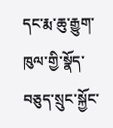དང་རྨ་ཆུ་རྒྱུག་ཁུལ་གྱི་སྣོད་བཅུད་སྲུང་སྐྱོང་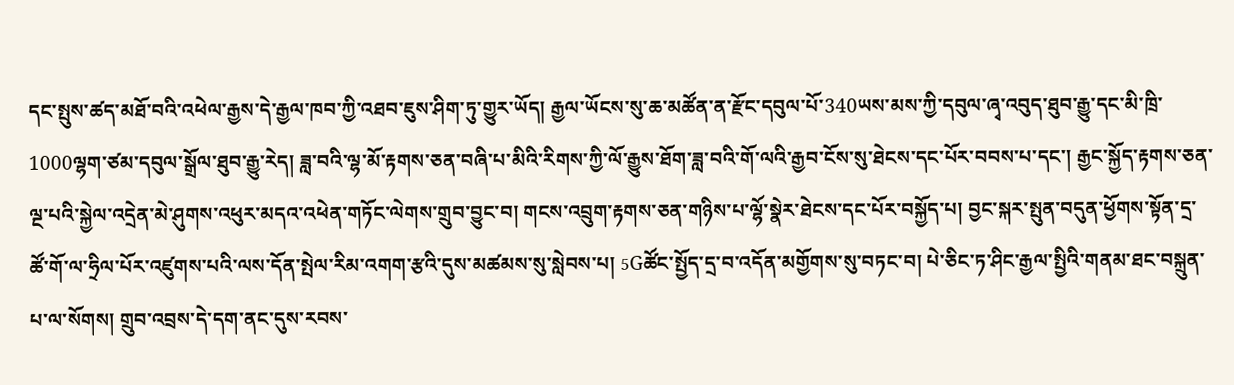དང་སྤུས་ཚད་མཐོ་བའི་འཕེལ་རྒྱས་དེ་རྒྱལ་ཁབ་ཀྱི་འཐབ་ཇུས་ཤིག་ཏུ་གྱུར་ཡོད། རྒྱལ་ཡོངས་སུ་ཆ་མཚོན་ན་རྫོང་དབུལ་པོ་340ཡས་མས་ཀྱི་དབུལ་ཞྭ་འབུད་ཐུབ་རྒྱུ་དང་མི་ཁྲི་1000ལྷག་ཙམ་དབུལ་སྒྲོལ་ཐུབ་རྒྱུ་རེད། ཟླ་བའི་ལྷ་མོ་རྟགས་ཅན་བཞི་པ་མིའི་རིགས་ཀྱི་ལོ་རྒྱུས་ཐོག་ཟླ་བའི་གོ་ལའི་རྒྱབ་ངོས་སུ་ཐེངས་དང་པོར་བབས་པ་དང་། རྒྱང་སྐྱོད་རྟགས་ཅན་ལྔ་པའི་སྐྱེལ་འདྲེན་མེ་ཤུགས་འཕུར་མདའ་འཕེན་གཏོང་ལེགས་གྲུབ་བྱུང་བ། གངས་འབྲུག་རྟགས་ཅན་གཉིས་པ་ལྷོ་སྣེར་ཐེངས་དང་པོར་བསྐྱོད་པ། བྱང་སྐར་སྤུན་བདུན་ཕྱོགས་སྟོན་དྲ་ཚོ་གོ་ལ་ཧྲིལ་པོར་འཛུགས་པའི་ལས་དོན་སྤེལ་རིམ་འགག་རྩའི་དུས་མཚམས་སུ་སླེབས་པ། 5Gཚོང་སྤྱོད་དྲ་བ་འདོན་མགྱོགས་སུ་བཏང་བ། པེ་ཅིང་ཏ་ཤིང་རྒྱལ་སྤྱིའི་གནམ་ཐང་བསྐྲུན་པ་ལ་སོགས། གྲུབ་འབྲས་དེ་དག་ནང་དུས་རབས་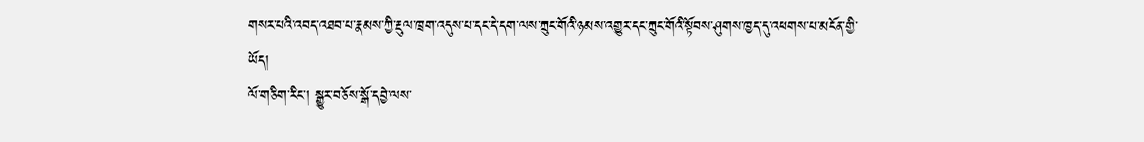གསར་པའི་འབད་འཐབ་པ་རྣམས་ཀྱི་རྔུལ་ཁྲག་འདུས་པ་དང་དེ་དག་ལས་ཀྲུང་གོའི་ཉམས་འགྱུར་དང་ཀྲུང་གོའི་སྟོབས་ཤུགས་ཁྱད་དུ་འཕགས་པ་མངོན་གྱི་ཡོད།
ལོ་གཅིག་རིང་། སྒྱུར་བཅོས་སྒོ་དབྱེ་ལས་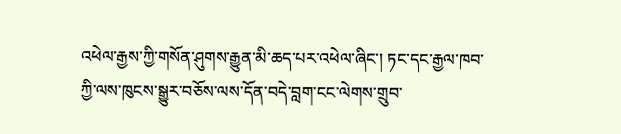འཕེལ་རྒྱས་ཀྱི་གསོན་ཤུགས་རྒྱུན་མི་ཆད་པར་འཕེལ་ཞིང་། ཏང་དང་རྒྱལ་ཁབ་ཀྱི་ལས་ཁུངས་སྒྱུར་བཅོས་ལས་དོན་བདེ་བླག་ངང་ལེགས་གྲུབ་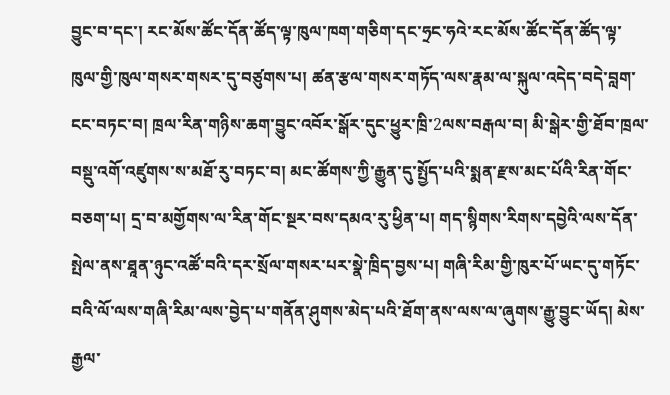བྱུང་བ་དང་། རང་མོས་ཚོང་དོན་ཚོད་ལྟ་ཁུལ་ཁག་གཅིག་དང་ཧྲང་ཧའེ་རང་མོས་ཚོང་དོན་ཚོད་ལྟ་ཁུལ་གྱི་ཁུལ་གསར་གསར་དུ་བཙུགས་པ། ཚན་རྩལ་གསར་གཏོད་ལས་རྣམ་ལ་སྐུལ་འདེད་བདེ་བླག་ངང་བཏང་བ། ཁྲལ་རིན་གཉིས་ཆག་བྱུང་འབོར་སྒོར་དུང་ཕྱུར་ཁྲི་2ལས་བརྒལ་བ། མི་སྒེར་གྱི་ཐོབ་ཁྲལ་བསྡུ་འགོ་འཛུགས་ས་མཐོ་རུ་བཏང་བ། མང་ཚོགས་ཀྱི་རྒྱུན་དུ་སྤྱོད་པའི་སྨན་རྫས་མང་པོའི་རིན་གོང་བཅག་པ། དྲ་བ་མགྱོགས་ལ་རིན་གོང་སྔར་བས་དམའ་རུ་ཕྱིན་པ། གད་སྙིགས་རིགས་དབྱེའི་ལས་དོན་སྤེལ་ནས་ཐཱན་ཉུང་འཚོ་བའི་དར་སྲོལ་གསར་པར་སྣེ་ཁྲིད་བྱས་པ། གཞི་རིམ་གྱི་ཁུར་པོ་ཡང་དུ་གཏོང་བའི་ལོ་ལས་གཞི་རིམ་ལས་བྱེད་པ་གནོན་ཤུགས་མེད་པའི་ཐོག་ནས་ལས་ལ་ཞུགས་རྒྱུ་བྱུང་ཡོད། མེས་རྒྱལ་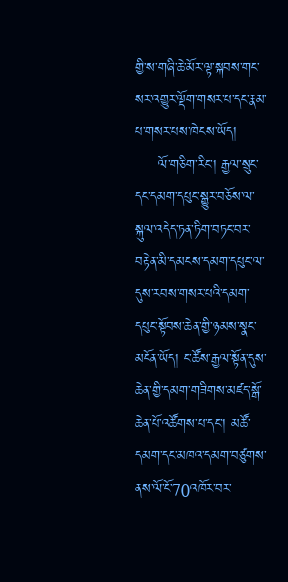གྱི་ས་གཞི་ཆེ་མོར་ལྟ་སྐབས་གང་སར་འགྱུར་ལྡོག་གསར་པ་དང་རྣམ་པ་གསར་པས་ཁེངས་ཡོད།
     ལོ་གཅིག་རིང་། རྒྱལ་སྲུང་དང་དམག་དཔུང་སྒྱུར་བཅོས་ལ་སྐུལ་འདེད་ཏན་ཏིག་བཏང་བར་བརྟེན་མི་དམངས་དམག་དཔུང་ལ་དུས་རབས་གསར་པའི་དམག་དཔུང་སྟོབས་ཆེན་གྱི་ཉམས་སྣང་མངོན་ཡོད། ང་ཚོས་རྒྱལ་སྟོན་དུས་ཆེན་གྱི་དམག་གཟིགས་མཛད་སྒོ་ཆེན་པོ་འཚོགས་པ་དང་། མཚོ་དམག་དང་མཁའ་དམག་བཙུགས་ནས་ལོ་ངོ་70འཁོར་བར་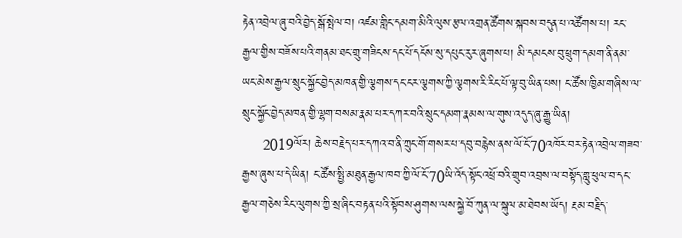རྟེན་འབྲེལ་ཞུ་བའི་བྱེད་སྒོ་སྤེལ་བ། འཛམ་གླིང་དམག་མིའི་ལུས་རྩལ་འགྲན་ཚོགས་སྐབས་བདུན་པ་འཚོགས་པ། རང་རྒྱལ་གྱིས་བཟོས་པའི་གནམ་ཐང་གྲུ་གཟིངས་དང་པོ་དངོས་སུ་དཔུང་རུར་ཞུགས་པ། མི་དམངས་བུ་ཕྲུག་དམག་ནི་ནམ་ཡང་མེས་རྒྱལ་སྲུང་སྐྱོང་བྱེད་མཁན་གྱི་ལྕགས་དང་ངར་ལྕགས་ཀྱི་ལྕགས་རི་རིང་པོ་ལྟ་བུ་ཡིན་པས། ང་ཚོས་ཁྱིམ་གཞིས་ལ་སྲུང་སྐྱོང་བྱེད་མཁན་གྱི་ལྷག་བསམ་རྣམ་པར་དཀར་བའི་སྲུང་དམག་རྣམས་ལ་གུས་འདུད་ཞུ་རྒྱུ་ཡིན།
     2019ལོར། ཆེས་བརྗེད་པར་དཀའ་བ་ནི་ཀྲུང་གོ་གསར་པ་དབུ་བརྙེས་ནས་ལོ་ངོ་70འཁོར་བར་རྟེན་འབྲེལ་གཟབ་རྒྱས་ཞུས་པ་དེ་ཡིན། ང་ཚོས་སྤྱི་མཐུན་རྒྱལ་ཁབ་ཀྱི་ལོ་ངོ་70ཡི་འོད་སྟོང་འཕྲོ་བའི་གྲུབ་འབྲས་ལ་བསྟོད་གླུ་ཕུལ་བ་དང་རྒྱལ་གཅེས་རིང་ལུགས་ཀྱི་སྲ་ཞིང་བརྟན་པའི་སྟོབས་ཤུགས་ལས་སྐྱེ་བོ་ཀུན་ལ་སྐུལ་མ་ཐེབས་ཡོད། རྔམ་བརྗིད་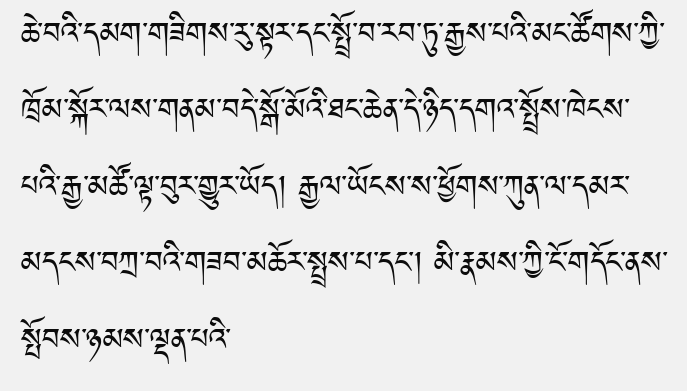ཆེ་བའི་དམག་གཟིགས་རུ་སྟར་དང་སྤྲོ་བ་རབ་ཏུ་རྒྱས་པའི་མང་ཚོགས་ཀྱི་ཁྲོམ་སྐོར་ལས་གནམ་བདེ་སྒོ་མོའི་ཐང་ཆེན་དེ་ཉིད་དགའ་སྤྲོས་ཁེངས་པའི་རྒྱ་མཚོ་ལྟ་བུར་གྱུར་ཡོད། རྒྱལ་ཡོངས་ས་ཕྱོགས་ཀུན་ལ་དམར་མདངས་བཀྲ་བའི་གཟབ་མཆོར་སྤྲས་པ་དང་། མི་རྣམས་ཀྱི་ངོ་གདོང་ནས་སྤོབས་ཉམས་ལྡན་པའི་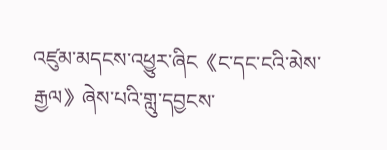འཛུམ་མདངས་འཕྱུར་ཞིང《ང་དང་ངའི་མེས་རྒྱལ》ཞེས་པའི་གླུ་དབྱངས་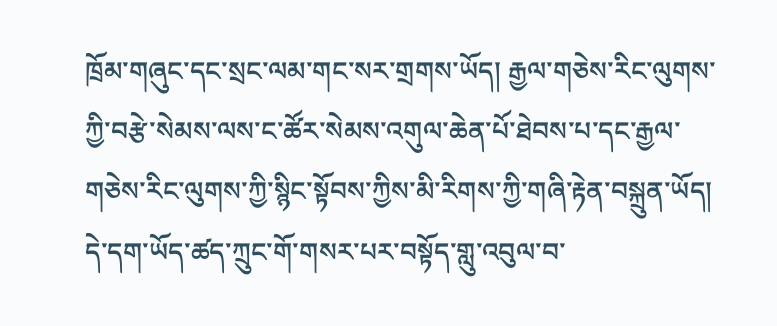ཁྲོམ་གཞུང་དང་སྲང་ལམ་གང་སར་གྲགས་ཡོད། རྒྱལ་གཅེས་རིང་ལུགས་ཀྱི་བརྩེ་སེམས་ལས་ང་ཚོར་སེམས་འགུལ་ཆེན་པོ་ཐེབས་པ་དང་རྒྱལ་གཅེས་རིང་ལུགས་ཀྱི་སྙིང་སྟོབས་ཀྱིས་མི་རིགས་ཀྱི་གཞི་རྟེན་བསྐྲུན་ཡོད། དེ་དག་ཡོད་ཚད་ཀྲུང་གོ་གསར་པར་བསྟོད་གླུ་འབུལ་བ་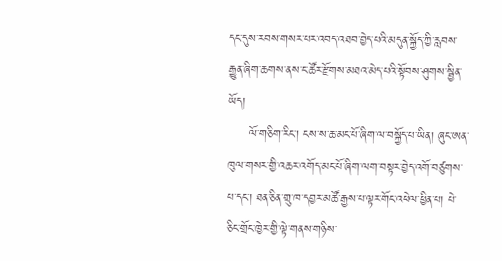དང་དུས་རབས་གསར་པར་འབད་འཐབ་བྱེད་པའི་མདུན་སྐྱོད་ཀྱི་རླབས་རྒྱུན་ཞིག་ཆགས་ནས་ང་ཚོར་རྫོགས་མཐའ་མེད་པའི་སྟོབས་ཤུགས་སྦྱིན་ཡོད།
     ལོ་གཅིག་རིང་། ངས་ས་ཆ་མང་པོ་ཞིག་ལ་བསྐྱོད་པ་ཡིན། ཞུང་ཨན་ཁུལ་གསར་གྱི་འཆར་འགོད་མང་པོ་ཞིག་ལག་བསྟར་བྱེད་འགོ་བཙུགས་པ་དང་། ཐན་ཅིན་གྲུ་ཁ་དབྱར་མཚོ་རྒྱས་པ་ལྟར་གོང་འཕེལ་ཕྱིན་པ། པེ་ཅིང་གྲོང་ཁྱེར་གྱི་ལྟེ་གནས་གཉིས་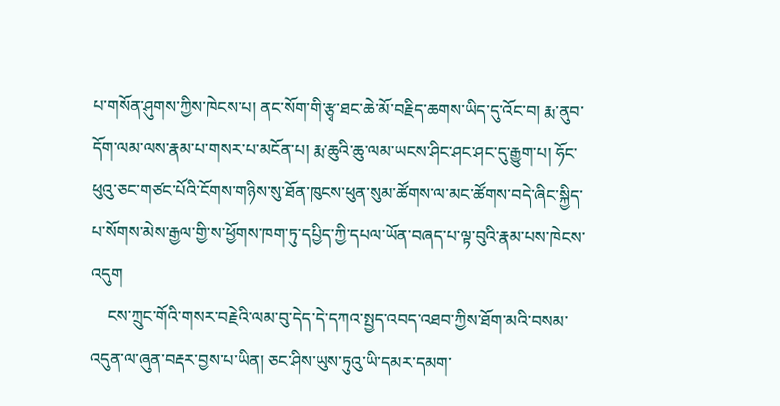པ་གསོན་ཤུགས་ཀྱིས་ཁེངས་པ། ནང་སོག་གི་རྩྭ་ཐང་ཆེ་མོ་བརྗིད་ཆགས་ཡིད་དུ་འོང་བ། རྨ་ནུབ་དོག་ལམ་ལས་རྣམ་པ་གསར་པ་མངོན་པ། རྨ་ཆུའི་ཆུ་ལམ་ཡངས་ཤིང་ཤང་ཤང་དུ་རྒྱུག་པ། ཧོང་ཕུའུ་ཅང་གཙང་པོའི་ངོགས་གཉིས་སུ་ཐོན་ཁུངས་ཕུན་སུམ་ཚོགས་ལ་མང་ཚོགས་བདེ་ཞིང་སྐྱིད་པ་སོགས་མེས་རྒྱལ་གྱི་ས་ཕྱོགས་ཁག་ཏུ་དཔྱིད་ཀྱི་དཔལ་ཡོན་བཞད་པ་ལྟ་བུའི་རྣམ་པས་ཁེངས་འདུག
    ངས་ཀྲུང་གོའི་གསར་བརྗེའི་ལམ་བུ་དེད་དེ་དཀའ་སྤྱད་འབད་འཐབ་ཀྱིས་ཐོག་མའི་བསམ་འདུན་ལ་ཞུན་བརྡར་བྱས་པ་ཡིན། ཅང་ཤིས་ཡུས་ཏུའུ་ཡི་དམར་དམག་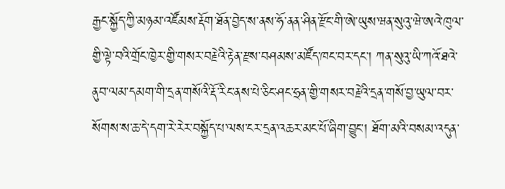རྒྱང་སྐྱོད་ཀྱི་མཉམ་འཛོམས་རྡོག་ཐོན་བྱེད་ས་ནས་ཧོ་ནན་ཤིན་རྫོང་གི་ཨེ་ཡུས་ཝན་སུའུ་ཝེ་ཨའེ་ཁུལ་གྱི་ལྟེ་བའི་གྲོང་ཁྱེར་གྱི་གསར་བརྗེའི་རྟེན་རྫས་བཤམས་མཛོད་ཁང་བར་དང་། ཀན་སུའུ་ཡི་ཀའོ་ཐའེ་ནུབ་ལམ་དམག་གི་དྲན་གསོའི་རྡོ་རིང་ནས་པེ་ཅིང་ཤང་ཧྲན་གྱི་གསར་བརྗེའི་དྲན་གསོ་བྱ་ཡུལ་བར་སོགས་ས་ཆ་དེ་དག་རེ་རེར་བསྐྱོད་པ་ལས་ངར་དྲན་འཆར་མང་པོ་ཞིག་བྱུང་། ཐོག་མའི་བསམ་འདུན་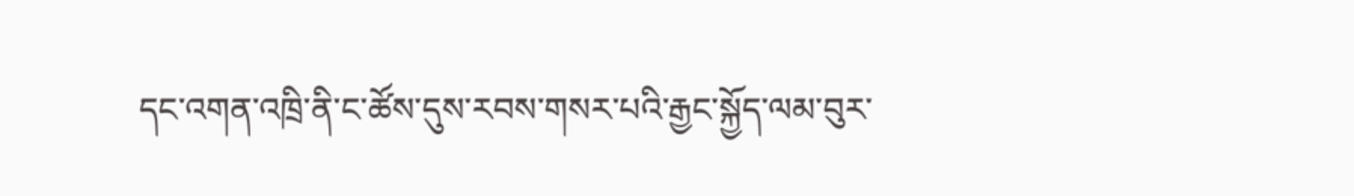དང་འགན་འཁྲི་ནི་ང་ཚོས་དུས་རབས་གསར་པའི་རྒྱང་སྐྱོད་ལམ་བུར་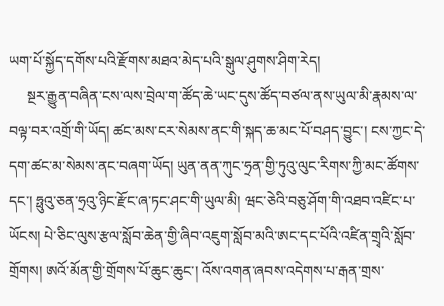ཡག་པོ་སྐྱོད་དགོས་པའི་རྫོགས་མཐའ་མེད་པའི་སྒུལ་ཤུགས་ཤིག་རེད།
     སྔར་རྒྱུན་བཞིན་ངས་ལས་བྲེལ་ག་ཚོད་ཆེ་ཡང་དུས་ཚོད་བཙལ་ནས་ཡུལ་མི་རྣམས་ལ་བལྟ་བར་འགྲོ་གི་ཡོད། ཚང་མས་ངར་སེམས་ནང་གི་སྐད་ཆ་མང་པོ་བཤད་བྱུང་། ངས་ཀྱང་དེ་དག་ཚང་མ་སེམས་ནང་བཞག་ཡོད། ཡུན་ནན་ཀུང་ཧྲན་གྱི་ཏུའུ་ལུང་རིགས་ཀྱི་མང་ཚོགས་དང་། ཧྥུའུ་ཅན་ཧྲའུ་ཉིང་རྫོང་ཞ་ཏང་ཤང་གི་ཡུལ་མི། ཝང་ཅེའི་བཅུ་ཤོག་གི་འཐབ་འཛིང་པ་ཡོངས། པེ་ཅིང་ལུས་རྩལ་སློབ་ཆེན་གྱི་ཞིབ་འཇུག་སློབ་མའི་ཨང་དང་པོའི་འཛིན་གྲྭའི་སློབ་གྲོགས། ཨའོ་མོན་གྱི་གྲོགས་པོ་ཆུང་ཆུང་། འོས་འགན་ཞབས་འདེགས་པ་རྒན་གྲས་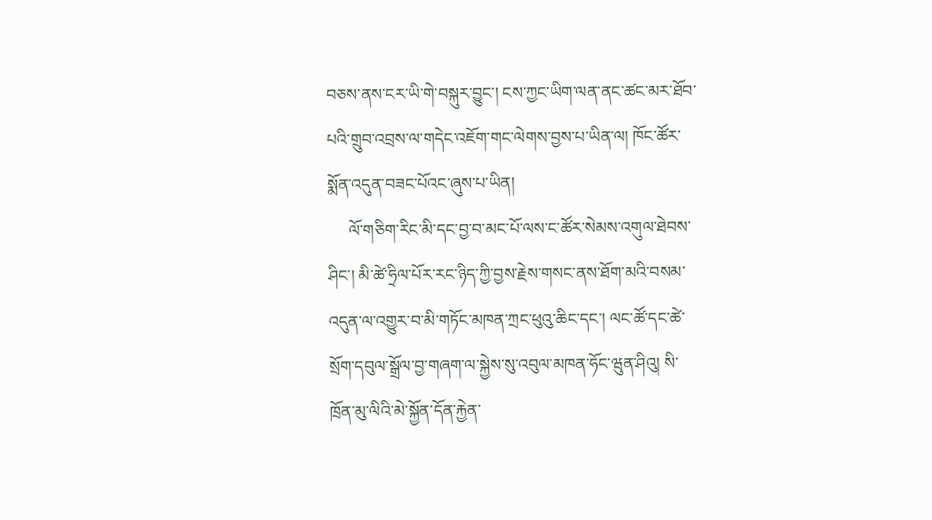བཅས་ནས་ངར་ཡི་གེ་བསྐུར་བྱུང་། ངས་ཀྱང་ཡིག་ལན་ནང་ཚང་མར་ཐོབ་པའི་གྲུབ་འབྲས་ལ་གདེང་འཇོག་གང་ལེགས་བྱས་པ་ཡིན་ལ། ཁོང་ཚོར་སྨོན་འདུན་བཟང་པོའང་ཞུས་པ་ཡིན།
     ལོ་གཅིག་རིང་མི་དང་བྱ་བ་མང་པོ་ལས་ང་ཚོར་སེམས་འགུལ་ཐེབས་ཤིང་། མི་ཚེ་ཧྲིལ་པོར་རང་ཉིད་ཀྱི་བྱས་རྗེས་གསང་ནས་ཐོག་མའི་བསམ་འདུན་ལ་འགྱུར་བ་མི་གཏོང་མཁན་ཀྲང་ཕུའུ་ཆིང་དང་། ལང་ཚོ་དང་ཚེ་སྲོག་དབུལ་སྒྲོལ་བྱ་གཞག་ལ་སྐྱེས་སུ་འབུལ་མཁན་ཧོང་ཝུན་ཤིའུ། སི་ཁྲོན་མུ་ལིའི་མེ་སྐྱོན་དོན་རྐྱེན་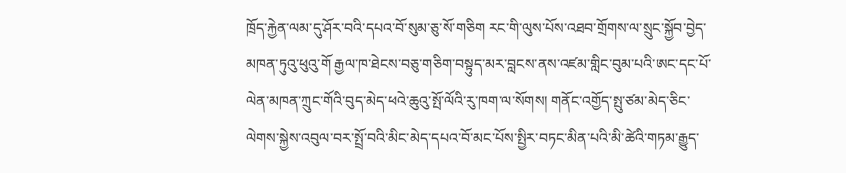ཁྲོད་རྐྱེན་ལམ་དུ་ཤོར་བའི་དཔའ་བོ་སུམ་ཅུ་སོ་གཅིག རང་གི་ལུས་པོས་འཐབ་གྲོགས་ལ་སྲུང་སྐྱོབ་བྱེད་མཁན་ཏུའུ་ཕུའུ་གོ རྒྱལ་ཁ་ཐེངས་བཅུ་གཅིག་བསྟུད་མར་བླངས་ནས་འཛམ་གླིང་བུམ་པའི་ཨང་དང་པོ་ལེན་མཁན་ཀྲུང་གོའི་བུད་མེད་ཕའེ་ཆུའུ་སྤོ་ལོའི་རུ་ཁག་ལ་སོགས། གནོང་འགྱོད་སྤུ་ཙམ་མེད་ཅིང་ལེགས་སྐྱེས་འབུལ་བར་སྤྲོ་བའི་མིང་མེད་དཔའ་བོ་མང་པོས་སྤྱིར་བཏང་མིན་པའི་མི་ཚེའི་གཏམ་རྒྱུད་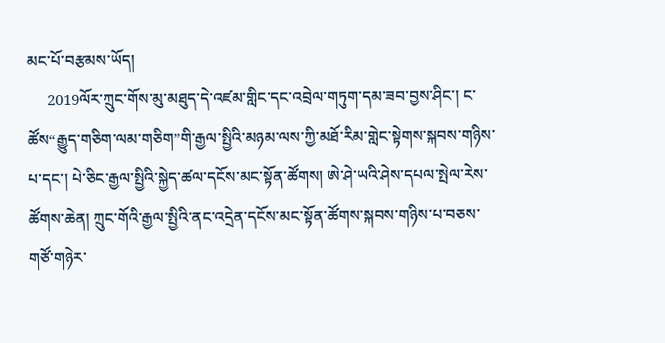མང་པོ་བརྩམས་ཡོད།
     2019ལོར་ཀྲུང་གོས་མུ་མཐུད་དེ་འཛམ་གླིང་དང་འབྲེལ་གཏུག་དམ་ཟབ་བྱས་ཤིང་། ང་ཚོས“རྒྱུད་གཅིག་ལམ་གཅིག”གི་རྒྱལ་སྤྱིའི་མཉམ་ལས་ཀྱི་མཐོ་རིམ་གླེང་སྟེགས་སྐབས་གཉིས་པ་དང་། པེ་ཅིང་རྒྱལ་སྤྱིའི་སྐྱེད་ཚལ་དངོས་མང་སྟོན་ཚོགས། ཨེ་ཤེ་ཡའི་ཤེས་དཔལ་སྤེལ་རེས་ཚོགས་ཆེན། ཀྲུང་གོའི་རྒྱལ་སྤྱིའི་ནང་འདྲེན་དངོས་མང་སྟོན་ཚོགས་སྐབས་གཉིས་པ་བཅས་གཙོ་གཉེར་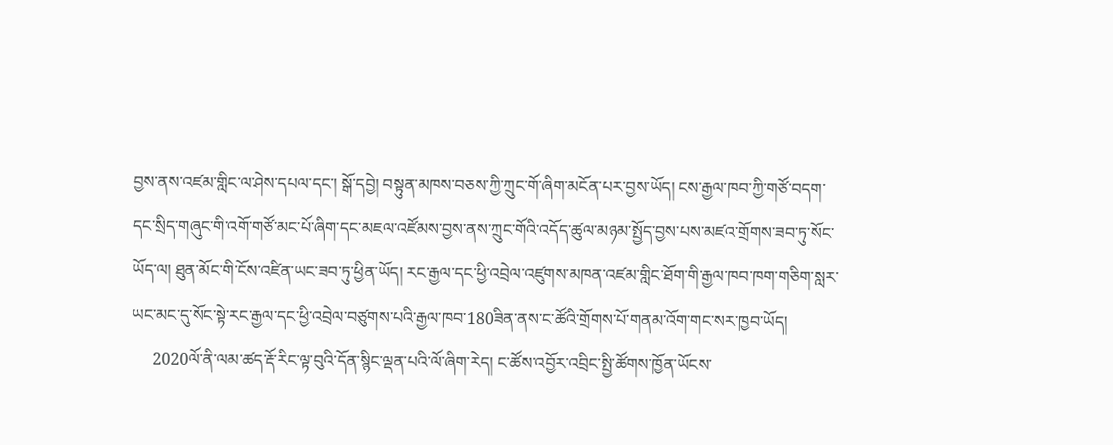བྱས་ནས་འཛམ་གླིང་ལ་ཤེས་དཔལ་དང་། སྒོ་དབྱེ། བསྟུན་མཁས་བཅས་ཀྱི་ཀྲུང་གོ་ཞིག་མངོན་པར་བྱས་ཡོད། ངས་རྒྱལ་ཁབ་ཀྱི་གཙོ་བདག་དང་སྲིད་གཞུང་གི་འགོ་གཙོ་མང་པོ་ཞིག་དང་མཇལ་འཛོམས་བྱས་ནས་ཀྲུང་གོའི་འདོད་ཚུལ་མཉམ་སྤྱོད་བྱས་པས་མཛའ་གྲོགས་ཟབ་ཏུ་སོང་ཡོད་ལ། ཐུན་མོང་གི་ངོས་འཛིན་ཡང་ཟབ་ཏུ་ཕྱིན་ཡོད། རང་རྒྱལ་དང་ཕྱི་འབྲེལ་འཛུགས་མཁན་འཛམ་གླིང་ཐོག་གི་རྒྱལ་ཁབ་ཁག་གཅིག་སླར་ཡང་མང་དུ་སོང་སྟེ་རང་རྒྱལ་དང་ཕྱི་འབྲེལ་བཙུགས་པའི་རྒྱལ་ཁབ་180ཟིན་ནས་ང་ཚོའི་གྲོགས་པོ་གནམ་འོག་གང་སར་ཁྱབ་ཡོད།
     2020ལོ་ནི་ལམ་ཚད་རྡོ་རིང་ལྟ་བུའི་དོན་སྙིང་ལྡན་པའི་ལོ་ཞིག་རེད། ང་ཚོས་འབྱོར་འབྲིང་སྤྱི་ཚོགས་ཁྱོན་ཡོངས་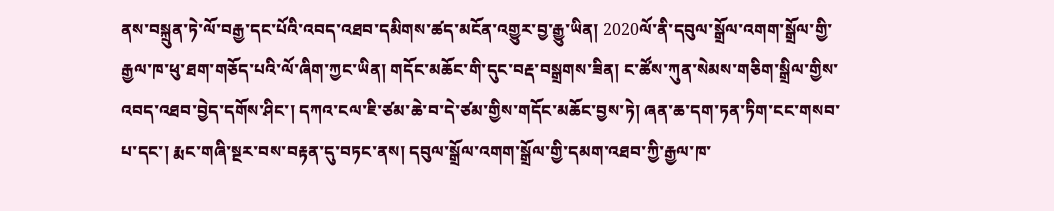ནས་བསྐྲུན་ཏེ་ལོ་བརྒྱ་དང་པོའི་འབད་འཐབ་དམིགས་ཚད་མངོན་འགྱུར་བྱ་རྒྱུ་ཡིན། 2020ལོ་ནི་དབུལ་སྒྲོལ་འགག་སྒྲོལ་གྱི་རྒྱལ་ཁ་ཕུ་ཐག་གཅོད་པའི་ལོ་ཞིག་ཀྱང་ཡིན། གདོང་མཆོང་གི་དུང་བརྡ་བསྒྲགས་ཟིན། ང་ཚོས་ཀུན་སེམས་གཅིག་སྒྲིལ་གྱིས་འབད་འཐབ་བྱེད་དགོས་ཤིང་། དཀའ་ངལ་ཇི་ཙམ་ཆེ་བ་དེ་ཙམ་གྱིས་གདོང་མཆོང་བྱས་ཏེ། ཞན་ཆ་དག་ཏན་ཏིག་ངང་གསབ་པ་དང་། རྨང་གཞི་སྔར་བས་བརྟན་དུ་བཏང་ནས། དབུལ་སྒྲོལ་འགག་སྒྲོལ་གྱི་དམག་འཐབ་ཀྱི་རྒྱལ་ཁ་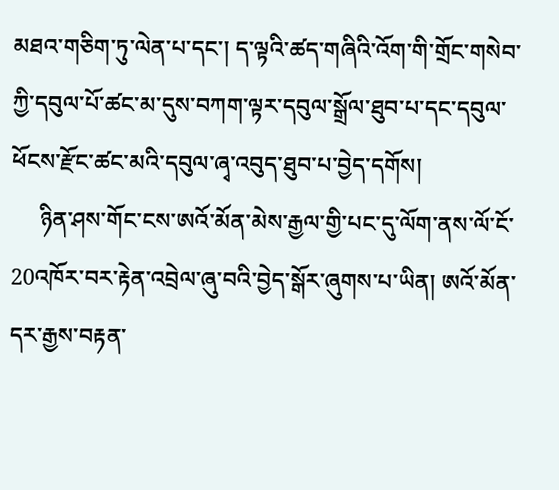མཐའ་གཅིག་ཏུ་ལེན་པ་དང་། ད་ལྟའི་ཚད་གཞིའི་འོག་གི་གྲོང་གསེབ་ཀྱི་དབུལ་པོ་ཚང་མ་དུས་བཀག་ལྟར་དབུལ་སྒྲོལ་ཐུབ་པ་དང་དབུལ་ཕོངས་རྫོང་ཚང་མའི་དབུལ་ཞྭ་འབུད་ཐུབ་པ་བྱེད་དགོས།
     ཉིན་ཤས་གོང་ངས་ཨའོ་མོན་མེས་རྒྱལ་གྱི་པང་དུ་ལོག་ནས་ལོ་ངོ་20འཁོར་བར་རྟེན་འབྲེལ་ཞུ་བའི་བྱེད་སྒོར་ཞུགས་པ་ཡིན། ཨའོ་མོན་དར་རྒྱས་བརྟན་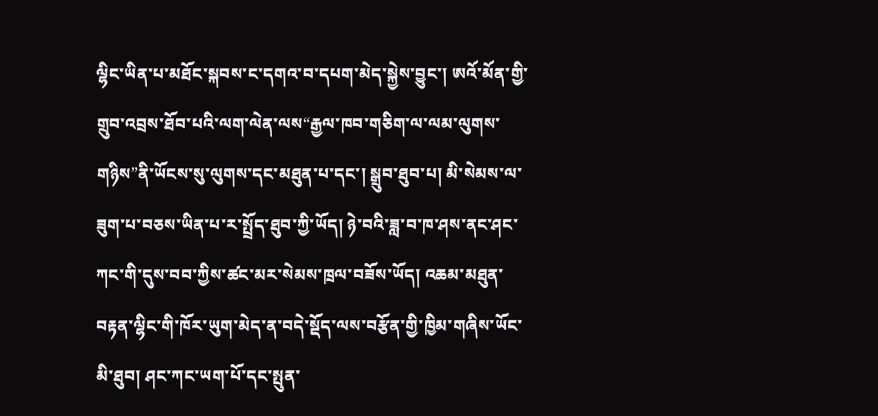ལྷིང་ཡིན་པ་མཐོང་སྐབས་ང་དགའ་བ་དཔག་མེད་སྐྱེས་བྱུང་། ཨའོ་མོན་གྱི་གྲུབ་འབྲས་ཐོབ་པའི་ལག་ལེན་ལས“རྒྱལ་ཁབ་གཅིག་ལ་ལམ་ལུགས་གཉིས”ནི་ཡོངས་སུ་ལུགས་དང་མཐུན་པ་དང་། སྒྲུབ་ཐུབ་པ། མི་སེམས་ལ་ཟུག་པ་བཅས་ཡིན་པ་ར་སྤྲོད་ཐུབ་ཀྱི་ཡོད། ཉེ་བའི་ཟླ་བ་ཁ་ཤས་ནང་ཤང་ཀང་གི་དུས་བབ་ཀྱིས་ཚང་མར་སེམས་ཁྲལ་བཟོས་ཡོད། འཆམ་མཐུན་བརྟན་ལྷིང་གི་ཁོར་ཡུག་མེད་ན་བདེ་སྡོད་ལས་བརྩོན་གྱི་ཁྱིམ་གཞིས་ཡོང་མི་ཐུབ། ཤང་ཀང་ཡག་པོ་དང་སྤུན་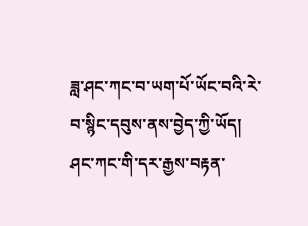ཟླ་ཤང་ཀང་བ་ཡག་པོ་ཡོང་བའི་རེ་བ་སྙིང་དབུས་ནས་བྱེད་ཀྱི་ཡོད། ཤང་ཀང་གི་དར་རྒྱས་བརྟན་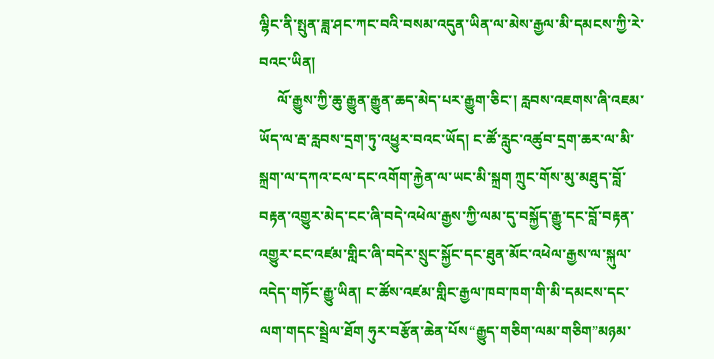ལྷིང་ནི་སྤུན་ཟླ་ཤང་ཀང་བའི་བསམ་འདུན་ཡིན་ལ་མེས་རྒྱལ་མི་དམངས་ཀྱི་རེ་བའང་ཡིན།
     ལོ་རྒྱུས་ཀྱི་ཆུ་རྒྱུན་རྒྱུན་ཆད་མེད་པར་རྒྱུག་ཅིང་། རླབས་འཇགས་ཞི་འཇམ་ཡོད་ལ་རྦ་རླབས་དྲག་ཏུ་འཕྱུར་བའང་ཡོད། ང་ཚོ་རླུང་འཚུབ་དྲག་ཆར་ལ་མི་སྐྲག་ལ་དཀའ་ངལ་དང་འགོག་རྐྱེན་ལ་ཡང་མི་སྐྲག ཀྲུང་གོས་མུ་མཐུད་བློ་བརྟན་འགྱུར་མེད་ངང་ཞི་བདེ་འཕེལ་རྒྱས་ཀྱི་ལམ་དུ་བསྐྱོད་རྒྱུ་དང་བློ་བརྟན་འགྱུར་ངང་འཛམ་གླིང་ཞི་བདེར་སྲུང་སྐྱོང་དང་ཐུན་མོང་འཕེལ་རྒྱས་ལ་སྐུལ་འདེད་གཏོང་རྒྱུ་ཡིན། ང་ཚོས་འཛམ་གླིང་རྒྱལ་ཁབ་ཁག་གི་མི་དམངས་དང་ལག་གདང་སྦྲེལ་ཐོག ཧུར་བརྩོན་ཆེན་པོས“རྒྱུད་གཅིག་ལམ་གཅིག”མཉམ་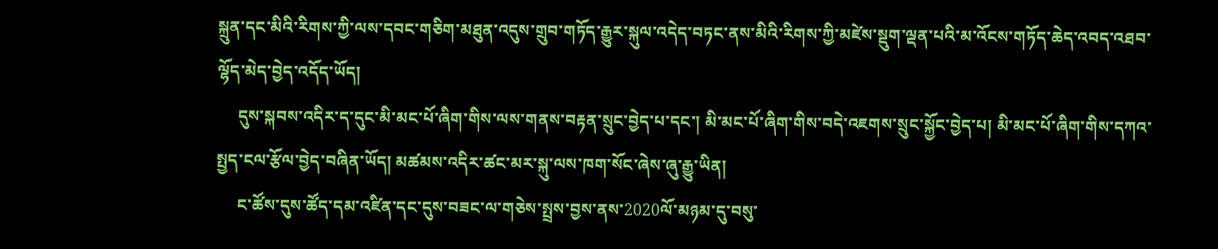སྐྲུན་དང་མིའི་རིགས་ཀྱི་ལས་དབང་གཅིག་མཐུན་འདུས་གྲུབ་གཏོད་རྒྱུར་སྐུལ་འདེད་བཏང་ནས་མིའི་རིགས་ཀྱི་མཛེས་སྡུག་ལྡན་པའི་མ་འོངས་གཏོད་ཆེད་འབད་འཐབ་ལྷོད་མེད་བྱེད་འདོད་ཡོད།
     དུས་སྐབས་འདིར་ད་དུང་མི་མང་པོ་ཞིག་གིས་ལས་གནས་བརྟན་སྲུང་བྱེད་པ་དང་། མི་མང་པོ་ཞིག་གིས་བདེ་འཇགས་སྲུང་སྐྱོང་བྱེད་པ། མི་མང་པོ་ཞིག་གིས་དཀའ་སྤྱད་ངལ་རྩོལ་བྱེད་བཞིན་ཡོད། མཚམས་འདིར་ཚང་མར་སྐུ་ལས་ཁག་སོང་ཞེས་ཞུ་རྒྱུ་ཡིན།
     ང་ཚོས་དུས་ཚོད་དམ་འཛིན་དང་དུས་བཟང་ལ་གཅེས་སྤྲས་བྱས་ནས་2020ལོ་མཉམ་དུ་བསུ་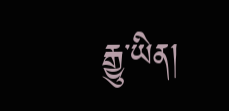རྒྱུ་ཡིན།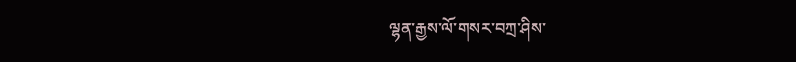ལྷན་རྒྱས་ལོ་གསར་བཀྲ་ཤིས་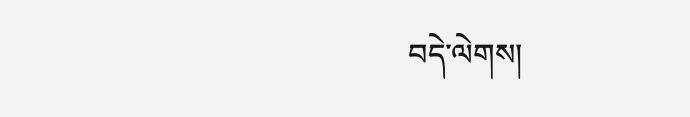བདེ་ལེགས།